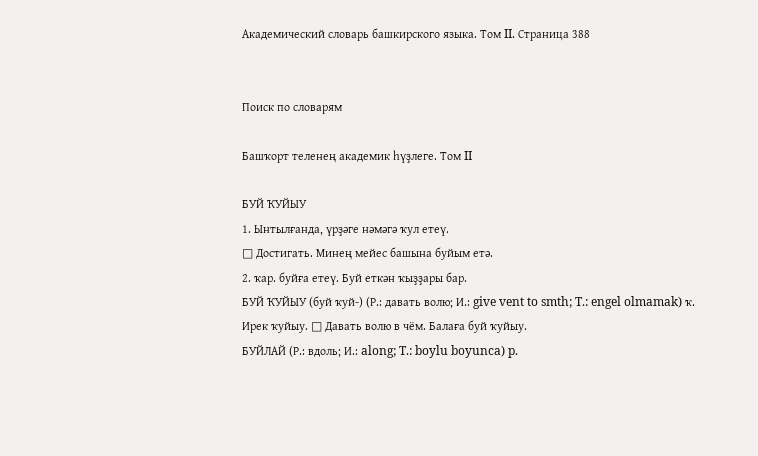Академический словарь башкирского языка. Том II. Страница 388


Поиск по словарям

Башҡорт теленең академик һүҙлеге. Том II

БУЙ ҠУЙЫУ
1. Ынтылғанда, үрҙәге нәмәгә ҡул етеү.
□ Достигать. Минең мейес башына буйым етә.
2. ҡар. буйға етеү. Буй еткән ҡыҙҙары бар.
БУЙ ҠУЙЫУ (буй ҡуй-) (Р.: давать волю; И.: give vent to smth; T.: engel olmamak) ҡ.
Ирек ҡуйыу. □ Давать волю в чём. Балаға буй ҡуйыу.
БУЙЛАЙ (Р.: вдоль; И.: along; T.: boylu boyunca) p.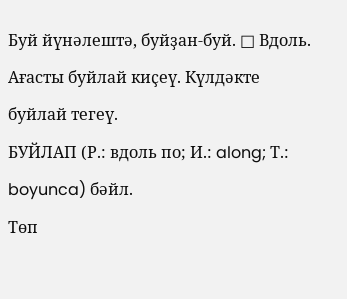Буй йүнәлештә, буйҙан-буй. □ Вдоль. Ағасты буйлай киҫеү. Күлдәкте буйлай тегеү.
БУЙЛАП (Р.: вдоль по; И.: along; Т.: boyunca) бәйл.
Төп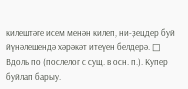килештәге исем менән килеп, ни-ҙецдер буй йүнәлешендә хәрәкәт итеүен белдерә. □ Вдоль по (послелог с сущ. в осн. п.). Купер буйлап барыу.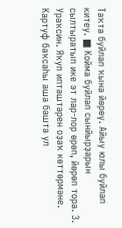Таҡта буйлап ҡына йөрөү. Айыу юлы буйлап китеу. ■ Койма буйлап сынйырҙарын сылтыратып ике эт лар-лор өрөп, йөрөп тора. 3. Ураҡсин. Яҡуп иптәштәрен оҙаҡ көттөрмәне. Картуф баҡсаһы аша башта ул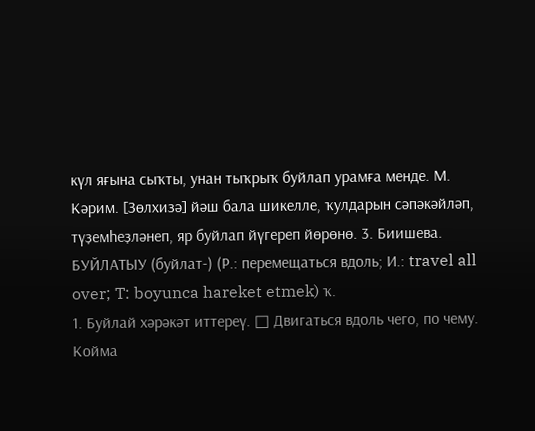күл яғына сыҡты, унан тыҡрыҡ буйлап урамға менде. М. Кәрим. [Зөлхизә] йәш бала шикелле, ҡулдарын сәпәкәйләп, түҙемһеҙләнеп, яр буйлап йүгереп йөрөнө. 3. Биишева.
БУЙЛАТЫУ (буйлат-) (Р.: перемещаться вдоль; И.: travel all over; T: boyunca hareket etmek) ҡ.
1. Буйлай хәрәкәт иттереү. □ Двигаться вдоль чего, по чему. Койма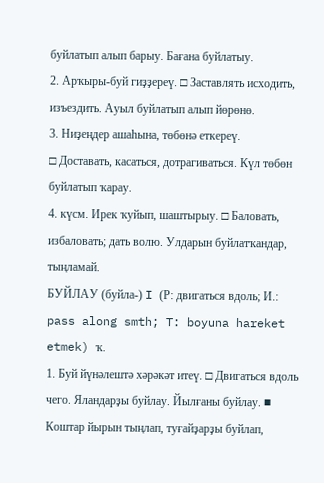буйлатып алып барыу. Бағана буйлатыу.
2. Арҡыры-буй гиҙҙереү. □ Заставлять исходить, изъездить. Ауыл буйлатып алып йөрөнө.
3. Ниҙеңдер ашаһына, төбөнә еткереү.
□ Доставать, касаться, дотрагиваться. Күл төбөн буйлатып ҡарау.
4. күсм. Ирек ҡуйып, шаштырыу. □ Баловать, избаловать; дать волю. Улдарын буйлатҡандар, тыңламай.
БУЙЛАУ (буйла-) I (Р: двигаться вдоль; И.: pass along smth; T: boyuna hareket etmek) ҡ.
1. Буй йүнәлештә хәрәкәт итеү. □ Двигаться вдоль чего. Яландарҙы буйлау. Йылғаны буйлау. ■ Коштар йырын тыңлап, туғайҙарҙы буйлап,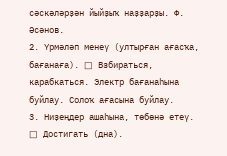сәскәләрҙән йыйҙыҡ наҙҙарҙы. Ф. Әсәнов.
2. Үрмәләп менеү (ултырған ағасҡа, бағанаға). □ Взбираться, карабкаться. Электр бағанаһына буйлау. Солоҡ ағасына буйлау.
3. Ниҙеңдер ашаһына, төбөнә етеү. □ Достигать (дна).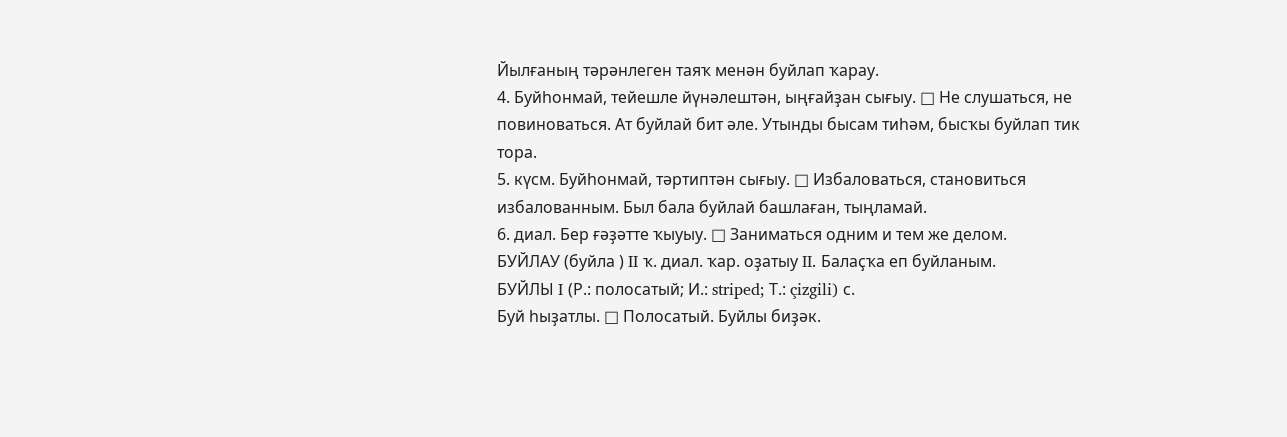Йылғаның тәрәнлеген таяҡ менән буйлап ҡарау.
4. Буйһонмай, тейешле йүнәлештән, ыңғайҙан сығыу. □ Не слушаться, не повиноваться. Ат буйлай бит әле. Утынды бысам тиһәм, бысҡы буйлап тик тора.
5. күсм. Буйһонмай, тәртиптән сығыу. □ Избаловаться, становиться избалованным. Был бала буйлай башлаған, тыңламай.
6. диал. Бер ғәҙәтте ҡыуыу. □ Заниматься одним и тем же делом.
БУЙЛАУ (буйла ) II ҡ. диал. ҡар. оҙатыу II. Балаҫҡа еп буйланым.
БУЙЛЫ I (Р.: полосатый; И.: striped; Т.: çizgili) с.
Буй һыҙатлы. □ Полосатый. Буйлы биҙәк.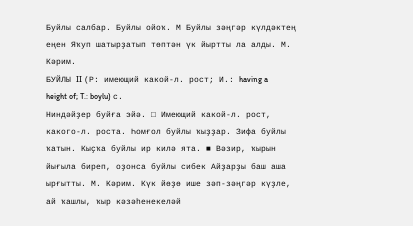Буйлы салбар. Буйлы ойоҡ. М Буйлы зәңгәр күлдәктең еңен Яҡуп шатырҙатып төптән үк йыртты ла алды. М. Кәрим.
БУЙЛЫ II (Р: имеющий какой-л. рост; И.: having a height of; T.: boylu) с.
Ниндәйҙер буйға эйә. □ Имеющий какой-л. рост, какого-л. роста. Һомғол буйлы ҡыҙҙар. Зифа буйлы ҡатын. Кыҫҡа буйлы ир килә ята. ■ Вәзир, ҡырын йығыла биреп, оҙонса буйлы сибек Айҙарҙы баш аша ырғытты. М. Кәрим. Күк йөҙө ише зәп-зәңгәр күҙле, ай ҡашлы, ҡыр кәзәһенекеләй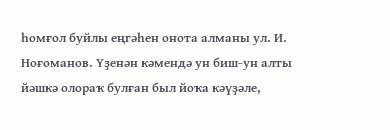һомғол буйлы еңгәһен онота алманы ул. И. Ноғоманов. Үҙенән кәмендә ун биш-ун алты йәшкә олораҡ булған был йоҡа кәүҙәле,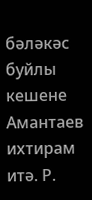бәләкәс буйлы кешене Амантаев ихтирам итә. Р.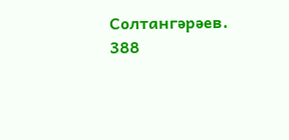Солтангәрәев.
388